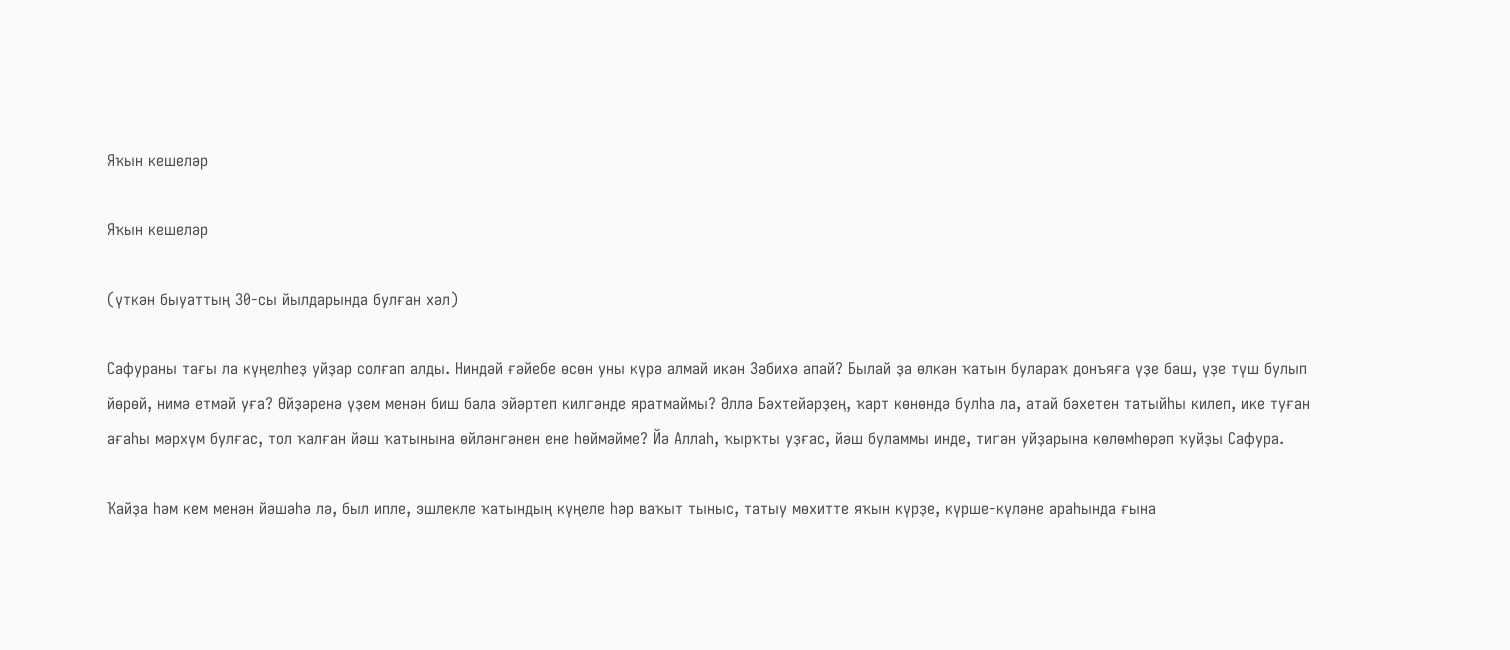Яҡын кешеләр

Яҡын кешеләр

(үткән быуаттың 30-сы йылдарында булған хәл)

Сафураны тағы ла күңелһеҙ уйҙар солғап алды. Ниндәй ғәйебе өсөн уны күрә алмай икән Зәбихә апай? Былай ҙа өлкән ҡатын булараҡ донъяға үҙе баш, үҙе түш булып йөрөй, нимә етмәй уға? Өйҙәренә үҙем менән биш бала эйәртеп килгәнде яратмаймы? Әллә Бәхтейәрҙең, ҡарт көнөндә булһа ла, атай бәхетен татыйһы килеп, ике туған ағаһы мәрхүм булғас, тол ҡалған йәш ҡатынына өйләнгәнен ене һөймәйме? Йә Аллаһ, ҡырҡты уҙғас, йәш буламмы инде, тигән уйҙарына көлөмһөрәп ҡуйҙы Сафура.

Ҡайҙа һәм кем менән йәшәһә лә, был ипле, эшлекле ҡатындың күңеле һәр ваҡыт тыныс, татыу мөхитте яҡын күрҙе, күрше-күләне араһында ғына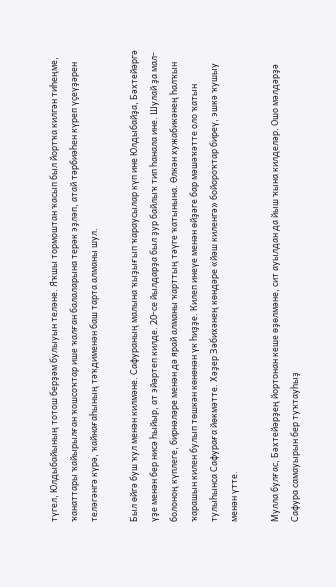түгел, Юлдыбайының тотош берҙәм булыуын теләне. Яҡшы тормоштан ҡасып был йортҡа килгән тиһеңме, ҡанаттары ҡайырылған ҡошсоҡтар ише ҡалған балаларына терәк эҙләп, атай тәрбиәһен күреп үҫеүҙәрен теләгәнгә күрә, ҡайнағаһының тәҡдименән баш тарта алманы шул.

Был өйгә буш ҡул менән килмәне. Сафураның малына ҡыҙығып ҡараусылар күп ине Юлдыбайҙа, Бәхтейәргә үҙе менән бер нисә һыйыр, ат эйәртеп килде. 20-се йылдарҙа был ҙур байлыҡ тип һанала ине. Шулай ҙа мал-болоноң күплеге, бирнәләре менән дә ярай алманы ҡарттың тәүге ҡатынына. Өлкән хужабикәнең һалҡын ҡарашын килен булып төшкән көнөнән үк һиҙҙе. Килеп инеүе менән өйҙәге бар мәшәҡәтте оло ҡатын тулыһынса Сафураға йөкмәтте. Хәҙер Зәбихәнең көндәре «йәш киленгә» бойороҡтар биреү, эшкә ҡушыу менән үтте.

Мулла булғас, Бәхтейәрҙең йортонан кеше өҙөлмәне, сит ауылдан да йыш ҡына килделәр. Ошо мәлдәрҙә Сафура самауырын бер туҡтауһыҙ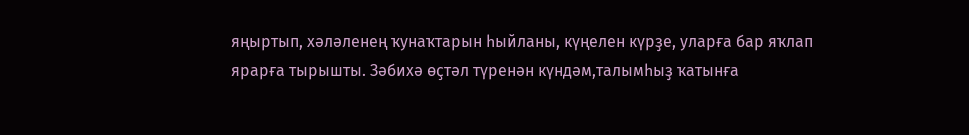яңыртып, хәләленең ҡунаҡтарын һыйланы, күңелен күрҙе, уларға бар яҡлап ярарға тырышты. Зәбихә өҫтәл түренән күндәм,талымһыҙ ҡатынға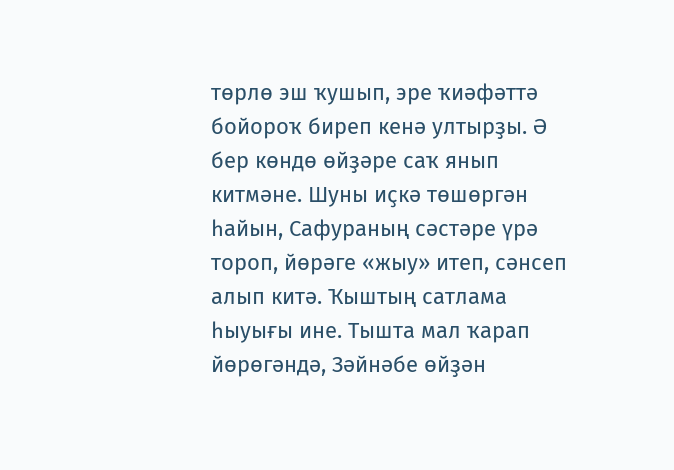төрлө эш ҡушып, эре ҡиәфәттә бойороҡ биреп кенә ултырҙы. Ә бер көндө өйҙәре саҡ янып китмәне. Шуны иҫкә төшөргән һайын, Сафураның сәстәре үрә тороп, йөрәге «жыу» итеп, сәнсеп алып китә. Ҡыштың сатлама һыуығы ине. Тышта мал ҡарап йөрөгәндә, Зәйнәбе өйҙән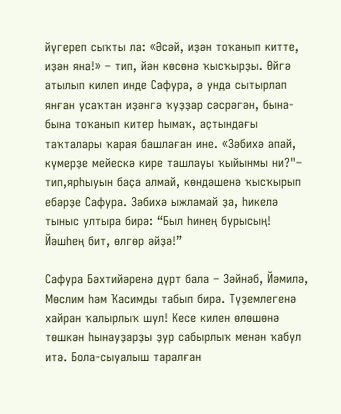йүгереп сыҡты ла: «Әсәй, иҙән тоҡанып китте, иҙән яна!» – тип, йән көсөнә ҡысҡырҙы. Өйгә атылып килеп инде Сафура, ә унда сытырлап янған усаҡтан иҙәнгә ҡуҙҙар сәсрәгән, бына-бына тоҡанып китер һымаҡ, аҫтындағы таҡталары ҡарая башлаған ине. «Зәбихә апай, күмерҙе мейескә кире ташлауы ҡыйынмы ни?"– тип,ярһыуын баҫа алмай, көндәшенә ҡысҡырып ебәрҙе Сафура. Зәбихә ыжламай ҙа, һикелә тыныс ултыра бирә: “Был һинең бурысың! Йәшһең бит, өлгөр әйҙә!”

Сафура Бәхтийәренә дүрт бала – Зәйнәб, Йәмилә, Мөслим һәм Ҡасимды табып бирә. Түҙемлегенә хайран ҡалырлыҡ шул! Кесе килен өлөшөнә төшкән һынауҙарҙы ҙур сабырлыҡ менән ҡабул итә. Бола-сыуалыш таралған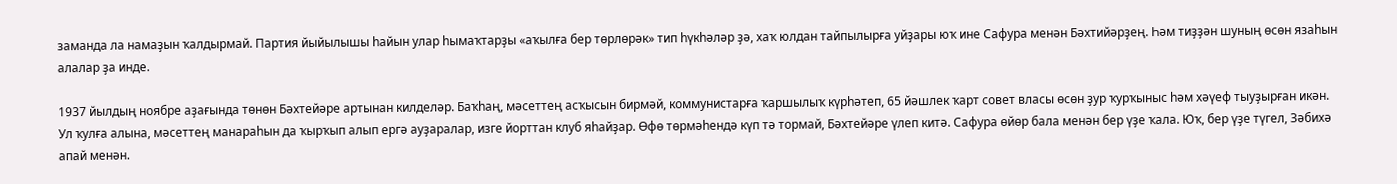заманда ла намаҙын ҡалдырмай. Партия йыйылышы һайын улар һымаҡтарҙы «аҡылға бер төрлөрәк» тип һүкһәләр ҙә, хаҡ юлдан тайпылырға уйҙары юҡ ине Сафура менән Бәхтийәрҙең. Һәм тиҙҙән шуның өсөн язаһын алалар ҙа инде.

1937 йылдың ноябре аҙағында төнөн Бәхтейәре артынан килделәр. Баҡһаң, мәсеттең асҡысын бирмәй, коммунистарға ҡаршылыҡ күрһәтеп, 65 йәшлек ҡарт совет власы өсөн ҙур ҡурҡыныс һәм хәүеф тыуҙырған икән. Ул ҡулға алына, мәсеттең манараһын да ҡырҡып алып ергә ауҙаралар, изге йорттан клуб яһайҙар. Өфө төрмәһендә күп тә тормай, Бәхтейәре үлеп китә. Сафура өйөр бала менән бер үҙе ҡала. Юҡ, бер үҙе түгел, Зәбихә апай менән.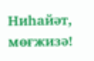Ниһайәт, мөғжизә!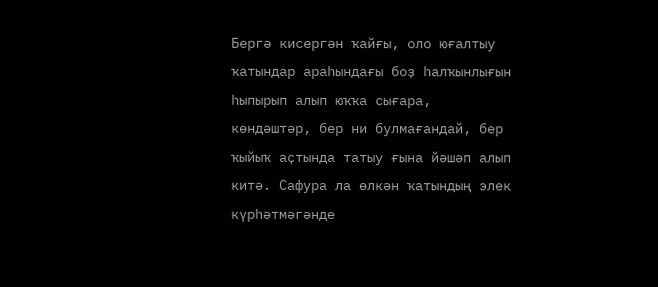Бергә кисергән ҡайғы, оло юғалтыу ҡатындар араһындағы боҙ һалҡынлығын һыпырып алып юҡҡа сығара, көндәштәр, бер ни булмағандай, бер ҡыйыҡ аҫтында татыу ғына йәшәп алып китә. Сафура ла өлкән ҡатындың элек күрһәтмәгәнде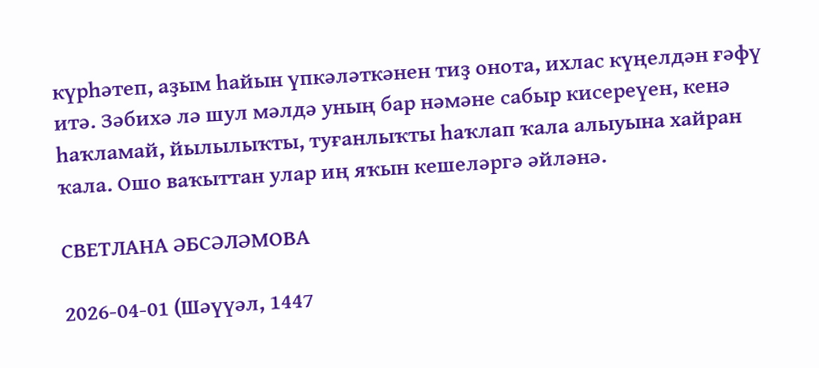күрһәтеп, аҙым һайын үпкәләткәнен тиҙ онота, ихлас күңелдән ғәфү итә. Зәбихә лә шул мәлдә уның бар нәмәне сабыр кисереүен, кенә һаҡламай, йылылыҡты, туғанлыҡты һаҡлап ҡала алыуына хайран ҡала. Ошо ваҡыттан улар иң яҡын кешеләргә әйләнә.

СВЕТЛАНА ӘБСӘЛӘМОВА

2026-04-01 (Шәүүәл, 1447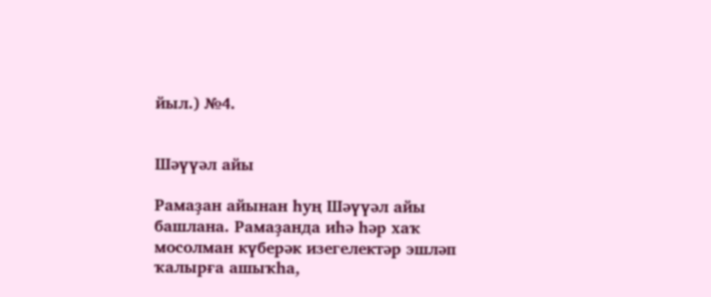йыл.) №4.


Шәүүәл айы

Рамаҙан айынан һуң Шәүүәл айы башлана. Рамаҙанда иһә һәр хаҡ мосолман күберәк изегелектәр эшләп ҡалырға ашыҡһа,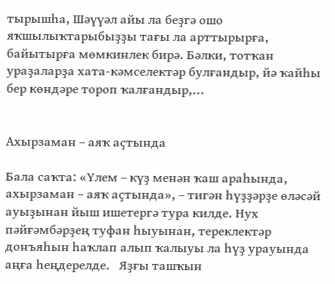тырышһа, Шәүүәл айы ла беҙгә ошо яҡшылыҡтарыбыҙҙы тағы ла арттырырға, байытырға мөмкинлек бирә. Бәлки, тотҡан ураҙаларҙа хата-кәмселектәр булғандыр, йә ҡайһы бер көндәре тороп ҡалғандыр,...


Ахырзаман – аяҡ аҫтында

Бала саҡта: «Үлем – күҙ менән ҡаш араһында, ахырзаман – аяҡ аҫтында», – тигән һүҙҙәрҙе өләсәй ауыҙынан йыш ишетергә тура килде. Нух пәйғәмбәрҙең туфан һыуынан, тереклектәр донъяһын һаҡлап алып ҡалыуы ла һүҙ урауында аңға һеңдерелде.   Яҙғы ташҡын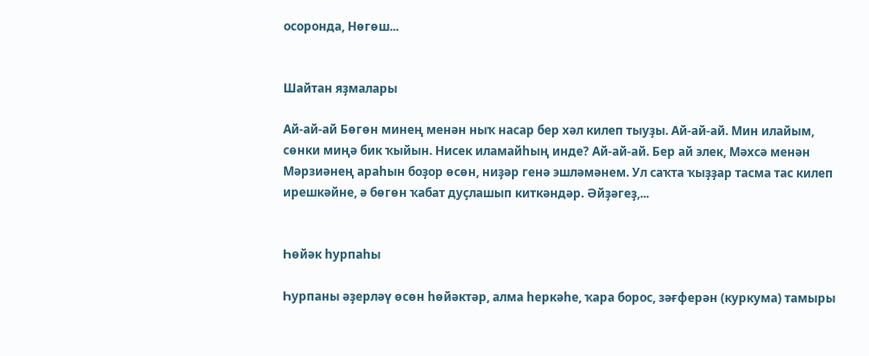осоронда, Нөгөш...


Шайтан яҙмалары

Ай-ай-ай Бөгөн минең менән ныҡ насар бер хәл килеп тыуҙы. Ай-ай-ай. Мин илайым, сөнки миңә бик ҡыйын. Нисек иламайһың инде? Ай-ай-ай. Бер ай элек, Мәхсә менән Мәрзиәнең араһын боҙор өсөн, ниҙәр генә эшләмәнем. Ул саҡта ҡыҙҙар тасма тас килеп ирешкәйне, ә бөгөн ҡабат дуҫлашып киткәндәр. Әйҙәгеҙ,...


Һөйәк һурпаһы

Һурпаны әҙерләү өсөн һөйәктәр, алма һеркәһе, ҡара борос, зәғферән (куркума) тамыры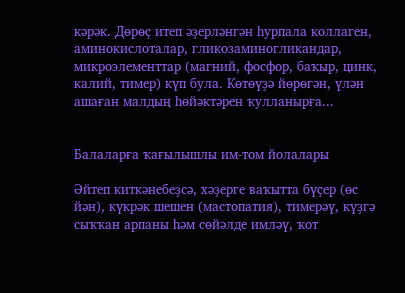кәрәк. Дөрөҫ итеп әҙерләнгән һурпала коллаген, аминокислоталар, гликозаминогликандар, микроэлементтар (магний, фосфор, баҡыр, цинк, калий, тимер) күп була. Көтөүҙә йөрөгән, үлән ашаған малдың һөйәктәрен ҡулланырға...


Балаларға ҡағылышлы им-том йолалары

Әйтеп киткәнебеҙсә, хәҙерге ваҡытта бүҫер (өс йән), күкрәк шешен (мастопатия), тимерәү, күҙгә сыҡҡан арпаны һәм сөйәлде имләү, ҡот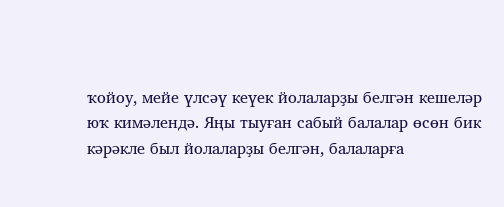ҡойоу, мейе үлсәү кеүек йолаларҙы белгән кешеләр юҡ кимәлендә. Яңы тыуған сабый балалар өсөн бик кәрәкле был йолаларҙы белгән, балаларға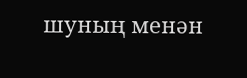шуның менән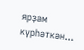ярҙам күрһәткән...